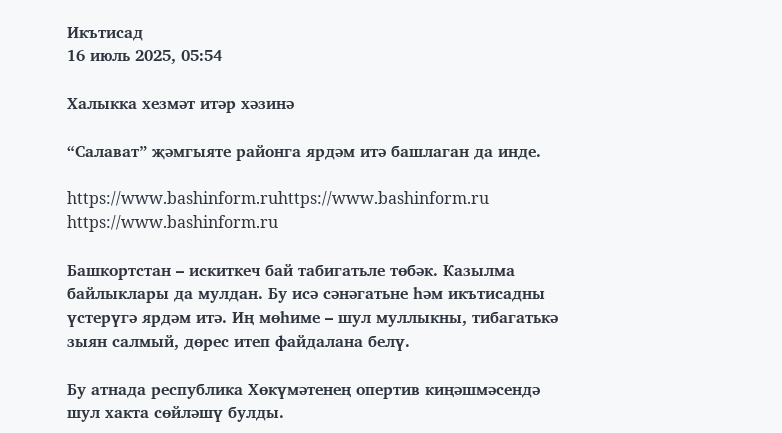Икътисад
16 июль 2025, 05:54

Халыкка хезмәт итәр хәзинә

“Салават” җәмгыяте районга ярдәм итә башлаган да инде.

https://www.bashinform.ruhttps://www.bashinform.ru
https://www.bashinform.ru

Башкортстан – искиткеч бай табигатьле төбәк. Казылма байлыклары да мулдан. Бу исә сәнәгатьне һәм икътисадны үстерүгә ярдәм итә. Иң мөһиме – шул муллыкны, тибагатькә зыян салмый, дөрес итеп файдалана белү.

Бу атнада республика Хөкүмәтенең опертив киңәшмәсендә шул хакта сөйләшү булды.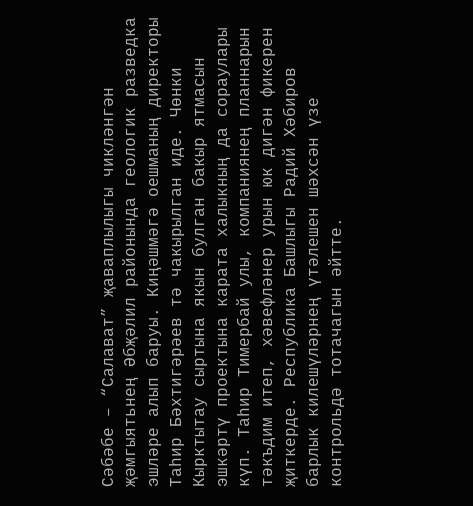Сәбәбе – “Салават” җаваплылыгы чикләнгән җәмгыятьнең Әбҗәлил районында геологик разведка эшләре алып баруы. Киңәшмәгә оешманың директоры Таһир Бәхтигәрәев тә чакырылган иде. Чөнки Кырктытау сыртына якын булган бакыр ятмасын эшкәртү проектына карата халыкның да сораулары күп. Таһир Тимербай улы, компаниянең планнарын тәкъдим итеп, хәвефләнер урын юк дигән фикерен җиткерде. Республика Башлыгы Радий Хәбиров барлык килешүләрнең үтәлешен шәхсән үзе контрольдә тотачагын әйтте.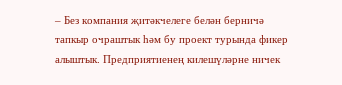– Без компания җитәкчелеге белән берничә тапкыр очраштык һәм бу проект турында фикер алыштык. Предприятиенең килешүләрне ничек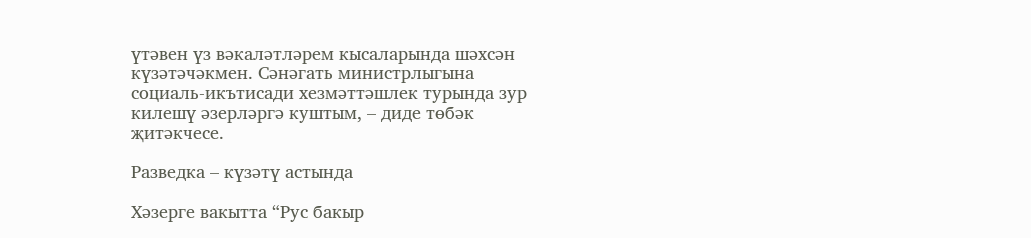үтәвен үз вәкаләтләрем кысаларында шәхсән күзәтәчәкмен. Сәнәгать министрлыгына социаль-икътисади хезмәттәшлек турында зур килешү әзерләргә куштым, – диде төбәк җитәкчесе.

Разведка – күзәтү астында

Хәзерге вакытта “Рус бакыр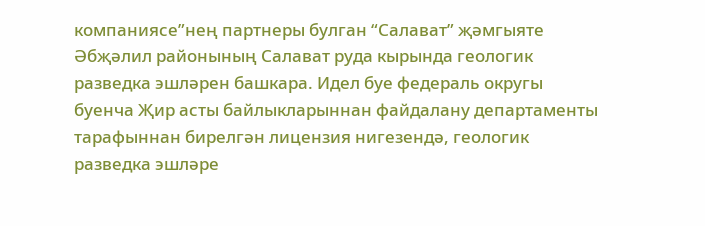компаниясе”нең партнеры булган “Салават” җәмгыяте Әбҗәлил районының Салават руда кырында геологик разведка эшләрен башкара. Идел буе федераль округы буенча Җир асты байлыкларыннан файдалану департаменты тарафыннан бирелгән лицензия нигезендә, геологик разведка эшләре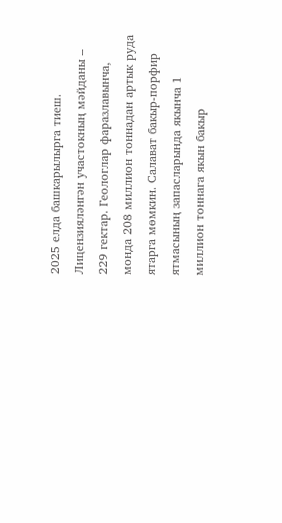2025 елда башкарылырга тиеш. Лицензияләнгән участокның мәйданы – 229 гектар. Геологлар фаразлавынча, монда 208 миллион тоннадан артык руда ятарга мөмкин. Салават бакыр-порфир ятмасының запасларында якынча 1 миллион тоннага якын бакыр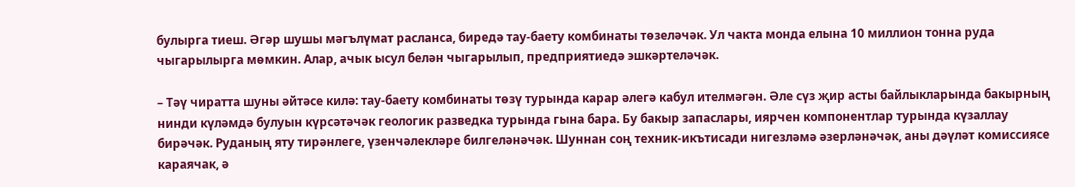булырга тиеш. Әгәр шушы мәгълүмат расланса, биредә тау-баету комбинаты төзеләчәк. Ул чакта монда елына 10 миллион тонна руда чыгарылырга мөмкин. Алар, ачык ысул белән чыгарылып, предприятиедә эшкәртеләчәк.

– Тәү чиратта шуны әйтәсе килә: тау-баету комбинаты төзү турында карар әлегә кабул ителмәгән. Әле сүз җир асты байлыкларында бакырның нинди күләмдә булуын күрсәтәчәк геологик разведка турында гына бара. Бу бакыр запаслары, иярчен компонентлар турында күзаллау бирәчәк. Руданың яту тирәнлеге, үзенчәлекләре билгеләнәчәк. Шуннан соң техник-икътисади нигезләмә әзерләнәчәк, аны дәүләт комиссиясе караячак, ә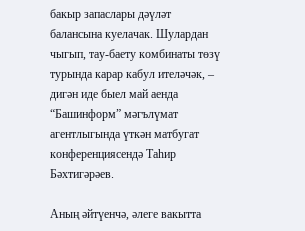бакыр запаслары дәүләт балансына куелачак. Шулардан чыгып, тау-баету комбинаты төзү турында карар кабул ителәчәк, – дигән иде быел май аенда “Башинформ” мәгълүмат агентлыгында үткән матбугат конференциясендә Таһир Бәхтигәрәев.

Аның әйтүенчә, әлеге вакытта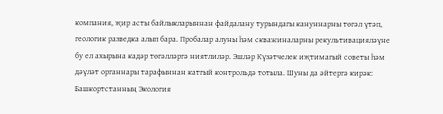компания, җир асты байлыкларыннан файдалану турындагы кануннарны төгәл үтәп, геологик разведка алып бара. Пробалар алуны һәм скважиналарны рекультивацияләүне бу ел ахырына кадәр төгәлләргә ниятлиләр. Эшләр Күзәтчелек иҗтимагый советы һәм дәүләт органнары тарафыннан катгый контрольдә тотыла. Шуны да әйтергә кирәк: Башкортстанның Экология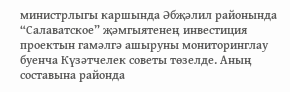министрлыгы каршында Әбҗәлил районында “Салаватское” җәмгыятенең инвестиция проектын гамәлгә ашыруны мониторинглау буенча Күзәтчелек советы төзелде. Аның составына районда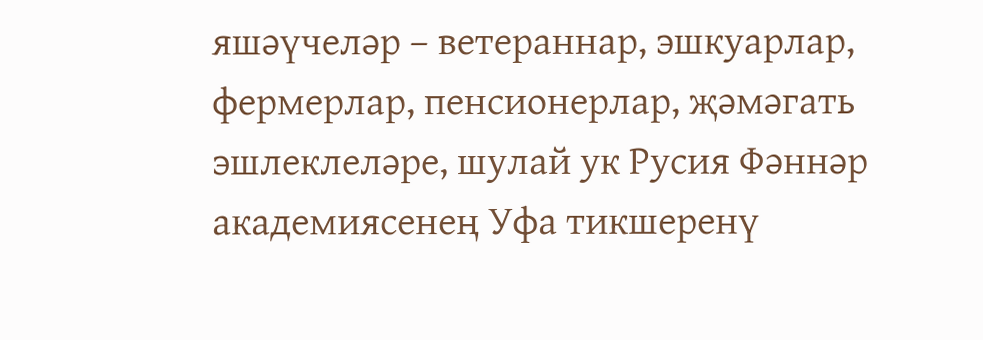яшәүчеләр – ветераннар, эшкуарлар, фермерлар, пенсионерлар, җәмәгать эшлеклеләре, шулай ук Русия Фәннәр академиясенең Уфа тикшеренү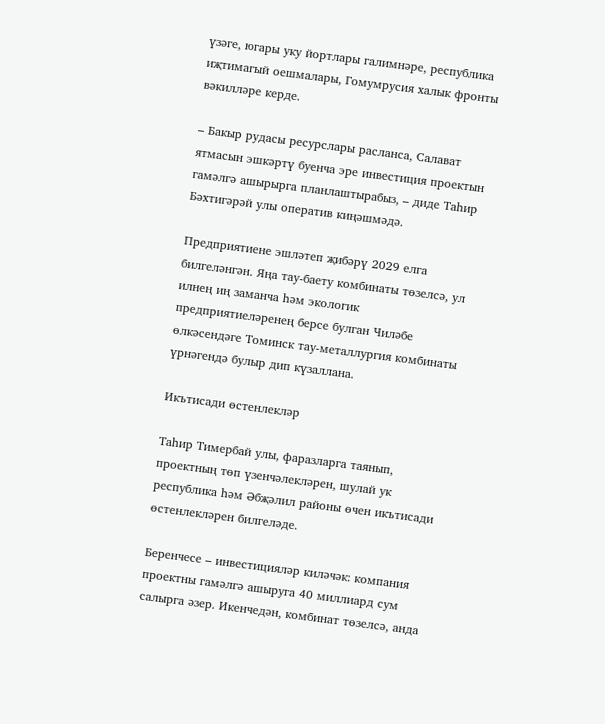үзәге, югары уку йортлары галимнәре, республика иҗтимагый оешмалары, Гомумрусия халык фронты вәкилләре керде.

– Бакыр рудасы ресурслары расланса, Салават ятмасын эшкәртү буенча эре инвестиция проектын гамәлгә ашырырга планлаштырабыз, – диде Таһир Бәхтигәрәй улы оператив киңәшмәдә.

Предприятиене эшләтеп җибәрү 2029 елга билгеләнгән. Яңа тау-баету комбинаты төзелсә, ул илнең иң заманча һәм экологик предприятиеләренең берсе булган Чиләбе өлкәсендәге Томинск тау-металлургия комбинаты үрнәгендә булыр дип күзаллана.

Икътисади өстенлекләр

Таһир Тимербай улы, фаразларга таянып, проектның төп үзенчәлекләрен, шулай ук республика һәм Әбҗәлил районы өчен икътисади өстенлекләрен билгеләде.

Беренчесе – инвестицияләр киләчәк: компания проектны гамәлгә ашыруга 40 миллиард сум салырга әзер. Икенчедән, комбинат төзелсә, анда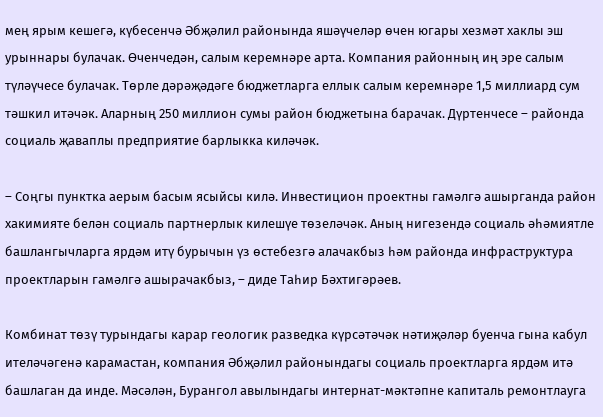мең ярым кешегә, күбесенчә Әбҗәлил районында яшәүчеләр өчен югары хезмәт хаклы эш урыннары булачак. Өченчедән, салым керемнәре арта. Компания районның иң эре салым түләүчесе булачак. Төрле дәрәҗәдәге бюджетларга еллык салым керемнәре 1,5 миллиард сум тәшкил итәчәк. Аларның 250 миллион сумы район бюджетына барачак. Дүртенчесе – районда социаль җаваплы предприятие барлыкка киләчәк.

– Соңгы пунктка аерым басым ясыйсы килә. Инвестицион проектны гамәлгә ашырганда район хакимияте белән социаль партнерлык килешүе төзеләчәк. Аның нигезендә социаль әһәмиятле башлангычларга ярдәм итү бурычын үз өстебезгә алачакбыз һәм районда инфраструктура проектларын гамәлгә ашырачакбыз, – диде Таһир Бәхтигәрәев.

Комбинат төзү турындагы карар геологик разведка күрсәтәчәк нәтиҗәләр буенча гына кабул ителәчәгенә карамастан, компания Әбҗәлил районындагы социаль проектларга ярдәм итә башлаган да инде. Мәсәлән, Бурангол авылындагы интернат-мәктәпне капиталь ремонтлауга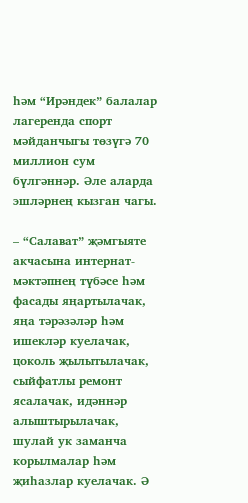һәм “Ирәндек” балалар лагеренда спорт мәйданчыгы төзүгә 70 миллион сум бүлгәннәр. Әле аларда эшләрнең кызган чагы.

– “Салават” җәмгыяте акчасына интернат-мәктәпнең түбәсе һәм фасады яңартылачак, яңа тәрәзәләр һәм ишекләр куелачак, цоколь җылытылачак, сыйфатлы ремонт ясалачак, идәннәр алыштырылачак, шулай ук заманча корылмалар һәм җиһазлар куелачак. Ә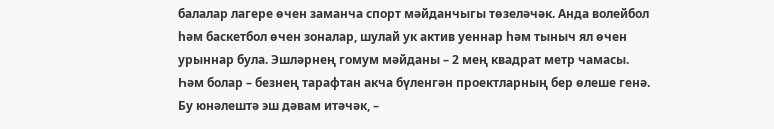балалар лагере өчен заманча спорт мәйданчыгы төзеләчәк. Анда волейбол һәм баскетбол өчен зоналар, шулай ук актив уеннар һәм тыныч ял өчен урыннар була. Эшләрнең гомум мәйданы – 2 мең квадрат метр чамасы. Һәм болар – безнең тарафтан акча бүленгән проектларның бер өлеше генә. Бу юнәлештә эш дәвам итәчәк, –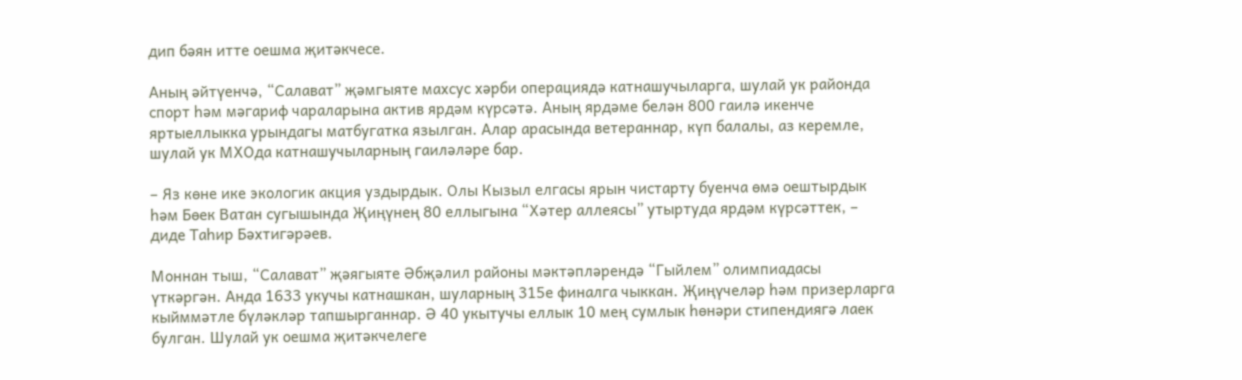дип бәян итте оешма җитәкчесе.

Аның әйтүенчә, “Салават” җәмгыяте махсус хәрби операциядә катнашучыларга, шулай ук районда спорт һәм мәгариф чараларына актив ярдәм күрсәтә. Аның ярдәме белән 800 гаилә икенче яртыеллыкка урындагы матбугатка язылган. Алар арасында ветераннар, күп балалы, аз керемле, шулай ук МХОда катнашучыларның гаиләләре бар.

– Яз көне ике экологик акция уздырдык. Олы Кызыл елгасы ярын чистарту буенча өмә оештырдык һәм Бөек Ватан сугышында Җиңүнең 80 еллыгына “Хәтер аллеясы” утыртуда ярдәм күрсәттек, – диде Таһир Бәхтигәрәев.

Моннан тыш, “Салават” җәягыяте Әбҗәлил районы мәктәпләрендә “Гыйлем” олимпиадасы үткәргән. Анда 1633 укучы катнашкан, шуларның 315е финалга чыккан. Җиңүчеләр һәм призерларга кыйммәтле бүләкләр тапшырганнар. Ә 40 укытучы еллык 10 мең сумлык һөнәри стипендиягә лаек булган. Шулай ук оешма җитәкчелеге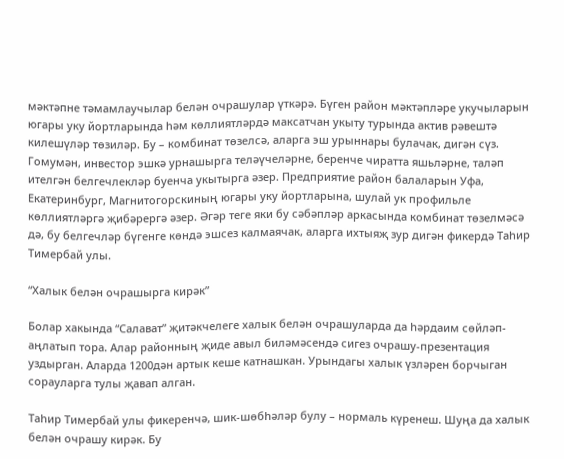мәктәпне тәмамлаучылар белән очрашулар үткәрә. Бүген район мәктәпләре укучыларын югары уку йортларында һәм көллиятләрдә максатчан укыту турында актив рәвештә килешүләр төзиләр. Бу – комбинат төзелсә, аларга эш урыннары булачак, дигән сүз. Гомумән, инвестор эшкә урнашырга теләүчеләрне, беренче чиратта яшьләрне, таләп ителгән белгечлекләр буенча укытырга әзер. Предприятие район балаларын Уфа, Екатеринбург, Магнитогорскиның югары уку йортларына, шулай ук профильле көллиятләргә җибәрергә әзер. Әгәр теге яки бу сәбәпләр аркасында комбинат төзелмәсә дә, бу белгечләр бүгенге көндә эшсез калмаячак, аларга ихтыяҗ зур дигән фикердә Таһир Тимербай улы.

“Халык белән очрашырга кирәк”

Болар хакында “Салават” җитәкчелеге халык белән очрашуларда да һәрдаим сөйләп-аңлатып тора. Алар районның җиде авыл биләмәсендә сигез очрашу-презентация уздырган. Аларда 1200дән артык кеше катнашкан. Урындагы халык үзләрен борчыган сорауларга тулы җавап алган.

Таһир Тимербай улы фикеренчә, шик-шөбһәләр булу – нормаль күренеш. Шуңа да халык белән очрашу кирәк. Бу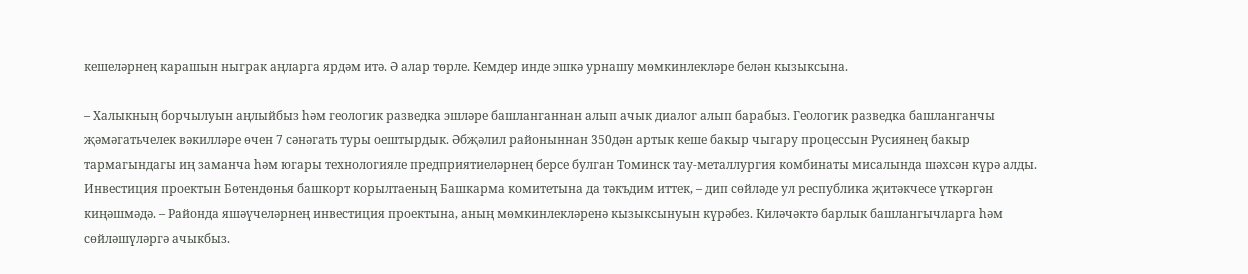кешеләрнең карашын ныграк аңларга ярдәм итә. Ә алар төрле. Кемдер инде эшкә урнашу мөмкинлекләре белән кызыксына.

– Халыкның борчылуын аңлыйбыз һәм геологик разведка эшләре башланганнан алып ачык диалог алып барабыз. Геологик разведка башланганчы җәмәгатьчелек вәкилләре өчен 7 сәнәгать туры оештырдык. Әбҗәлил районыннан 350дән артык кеше бакыр чыгару процессын Русиянең бакыр тармагындагы иң заманча һәм югары технологияле предприятиеләрнең берсе булган Томинск тау-металлургия комбинаты мисалында шәхсән күрә алды. Инвестиция проектын Бөтендөнья башкорт корылтаеның Башкарма комитетына да тәкъдим иттек, – дип сөйләде ул республика җитәкчесе үткәргән киңәшмәдә. – Районда яшәүчеләрнең инвестиция проектына, аның мөмкинлекләренә кызыксынуын күрәбез. Киләчәктә барлык башлангычларга һәм сөйләшүләргә ачыкбыз.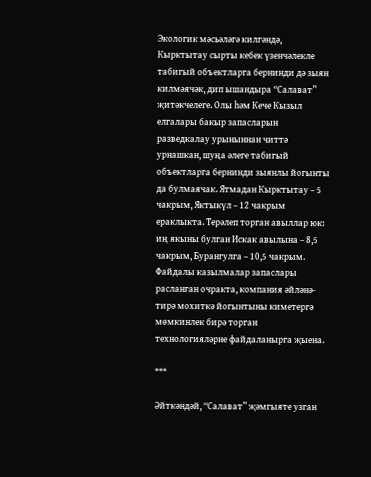Экологик мәсьәләгә килгәндә, Кырктытау сырты кебек үзенчәлекле табигый объектларга бернинди дә зыян килмәячәк, дип ышандыра “Салават” җитәкчелеге. Олы һәм Кече Кызыл елгалары бакыр запасларын разведкалау урыныннан читтә урнашкан, шуңа әлеге табигый объектларга бернинди зыянлы йогынты да булмаячак. Ятмадан Кырктытау – 5 чакрым, Яктыкүл – 12 чакрым ераклыкта. Терәлеп торган авыллар юк: иң якыны булган Искак авылына – 8,5 чакрым, Бурангулга – 10,5 чакрым. Файдалы казылмалар запаслары расланган очракта, компания әйләнә-тирә мохиткә йогынтыны киметергә мөмкинлек бирә торган технологияләрне файдаланырга җыена.

***

Әйткәндәй, “Салават” җәмгыяте узган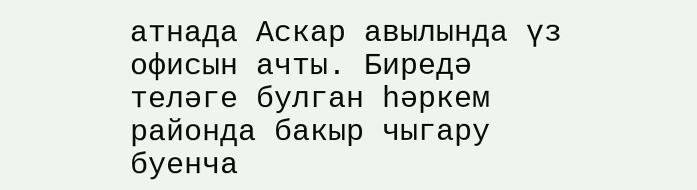атнада Аскар авылында үз офисын ачты. Биредә теләге булган һәркем районда бакыр чыгару буенча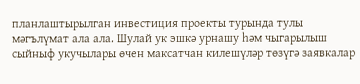планлаштырылган инвестиция проекты турында тулы мәгълүмат ала ала. Шулай ук эшкә урнашу һәм чыгарылыш сыйныф укучылары өчен максатчан килешүләр төзүгә заявкалар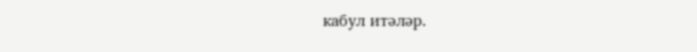кабул итәләр.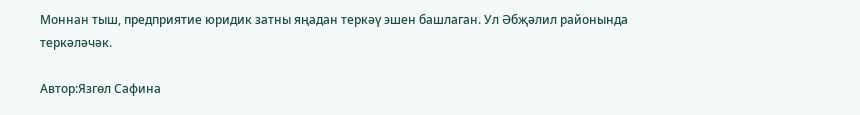Моннан тыш, предприятие юридик затны яңадан теркәү эшен башлаган. Ул Әбҗәлил районында теркәләчәк.

Автор:Язгөл Сафина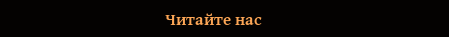Читайте нас